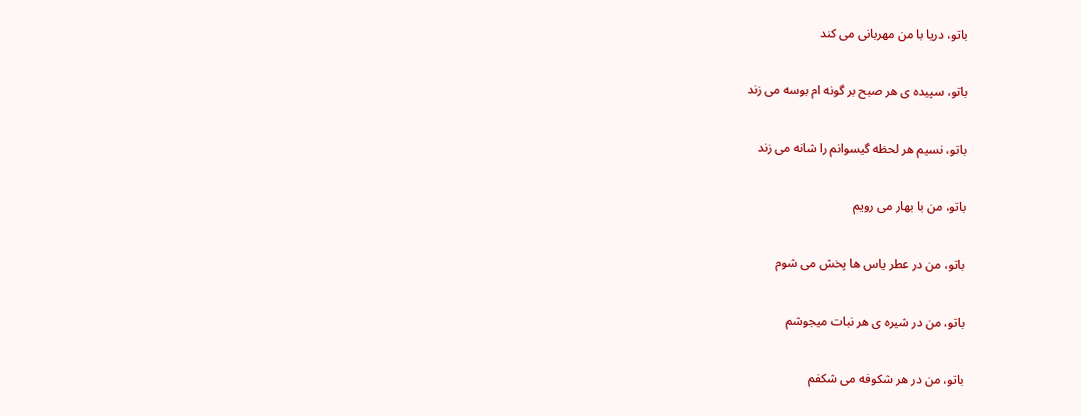باتو، دریا با من مهربانی می کند

باتو، سپیده ی هر صبح بر گونه ام بوسه می زند

باتو، نسیم هر لحظه گیسوانم را شانه می زند

باتو، من با بهار می رویم

باتو، من در عطر یاس ها پخش می شوم

باتو، من در شیره ی هر نبات میجوشم

باتو، من در هر شکوفه می شکفم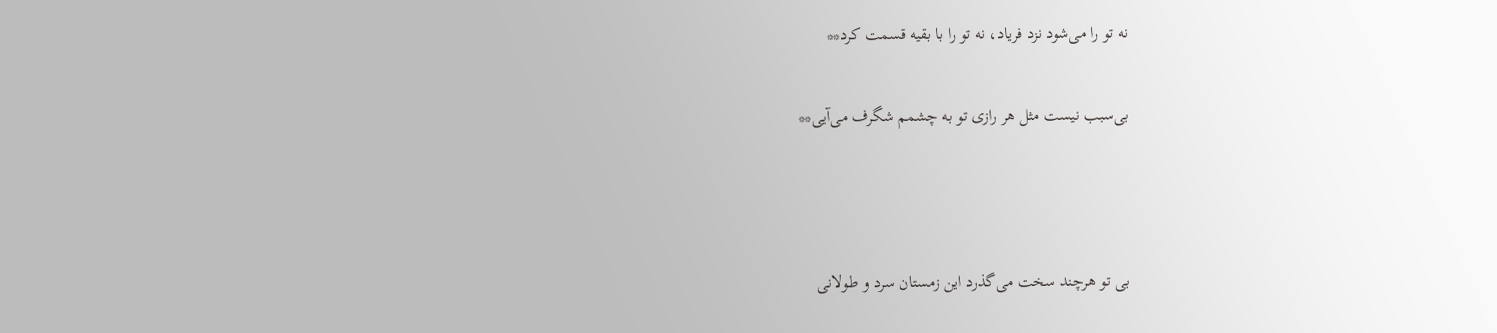نه تو را می‌شود نزد فریاد، نه تو را با بقیه قسمت کرد**

بی‌سبب نیست مثل هر رازی تو به چشمم شگرف می‌آیی**



بی تو هرچند سخت می‌گذرد این زمستان سرد و طولانی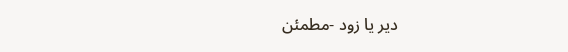دیر یا زود -مطمئن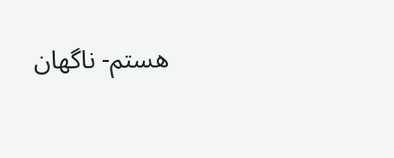هستم- ناگهان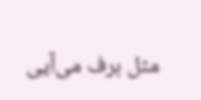مثل برف می‌آیی